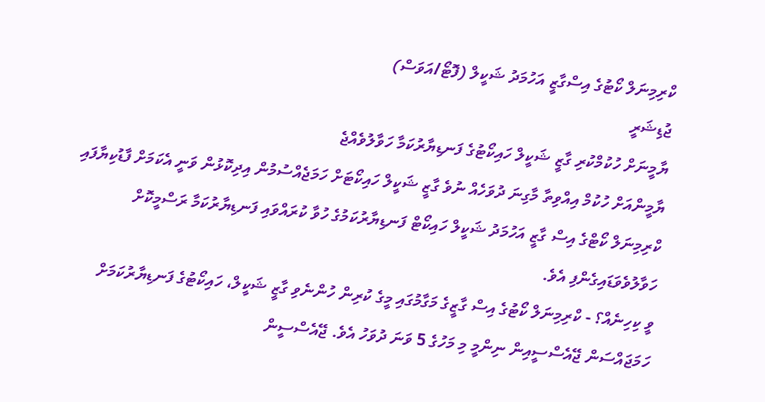ކްރިމިނަލް ކޯޓުގެ އިސްގާޒީ އަހުމަދު ޝަކީލް (ފޮޓޯ/އަވަސް)
ޖުޑިޝަރީ
ޔާމީނަށް ހުކުމްކުރި ގާޒީ ޝަކީލް ހައިކޯޓުގެ ފަނޑިޔާރުކަމާ ހަވާލުވެއްޖެ
ޔާމީންއަށް ހުކުމް އިއްވިތާ މާގިނަ ދުވަހެއް ނުވެ ގާޒީ ޝަކީލް ހައިކޯޓަށް ހަމަޖެއްސުމުން އިދިކޮޅުން ވަނީ އެކަމަށް ފާޑުކިޔާފައި
ކްރިމިނަލް ކޯޓްގެ އިސް ގާޒީ އަހުމަދު ޝަކީލް ހައިކޯޓް ފަނޑިޔާރުކަމުގެ ހުވާ ކުރައްވައި ފަނޑިޔާރުކަމާ ރަސްމީކޮށް ހަވާލުވެވަޑައިގެންފި އެވެ.
ވީ ކިހިނެއް؟ - ކްރިމިނަލް ކޯޓުގެ އިސް ގާޒީގެ މަގާމުގައި މީގެ ކުރިން ހުންނެވި ގާޒީ ޝަކީލް، ހައިކޯޓުގެ ފަނޑިޔާރުކަމަށް ހަމަޖައްސަން ޖޭއެސްސީއިން ނިންމީ މި މަހުގެ 5 ވަނަ ދުވަހު އެވެ. ޖޭއެސްސީން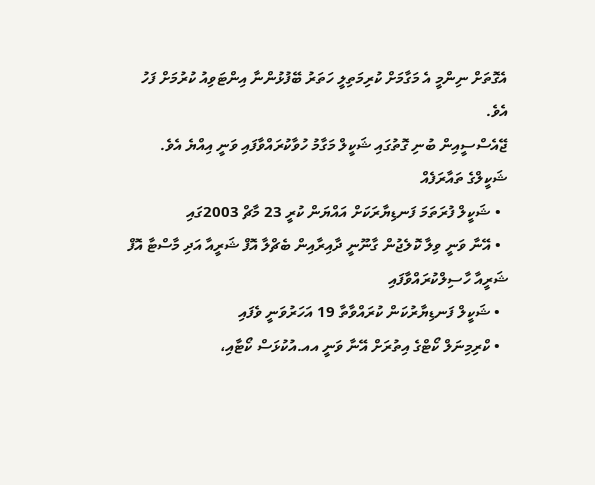އެގޮތަށް ނިންމީ އެ މަގާމަށް ކުރިމަތިލީ ހަތަރު ބޭފުޅުންނާ އިންޓަވިއު ކުރުމަށް ފަހު އެވެ.
ޖޭއެސްސީއިން ބުނި ގޮތުގައި ޝަކީލް މަގާމު ހުވާކުރައްވާފައި ވަނީ އިއްޔެ އެވެ.
ޝަކީލްގެ ތައާރަފެއް
  • ޝަކީލް ފުރަތަމަ ފަނޑިޔާރަކަށް އައްޔަން ކުރީ 23 މާޗް 2003ގައި
  • އޭނާ ވަނީ ވިލާ ކޮލެޖުން ގާނޫނީ ދާއިރާއިން ބެޗްލާ އޮފް ޝަރީއާ އަދި މާސްޓާ އޮފް ޝަރީއާ ހާސިލްކުރައްވާފައި
  • ޝަކީލް ފަނޑިޔާރުކަން ކުރައްވާތާ 19 އަހަރުވަނީ ވެފައި
  • ކްރިމިނަލް ކޯޓްގެ އިތުރަށް އޭނާ ވަނީ އއ.އުކުޅަސް ކޯޓާއި،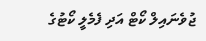ޖުވެނައިލް ކޯޓް އަދި ފެމެލީ ކޯޓުގެ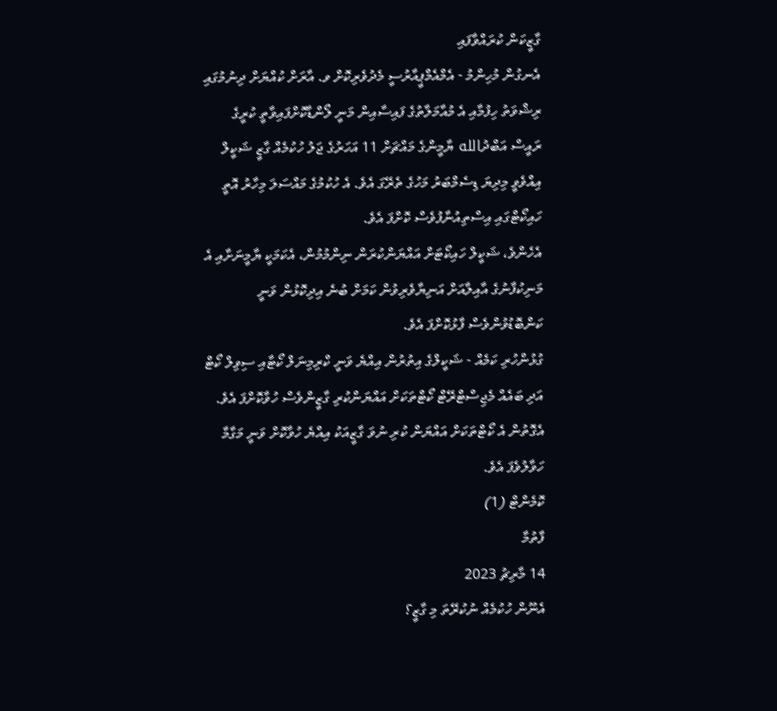ގާޒީކަން ކުރައްވާފައި
އެނގުން މުހިންމު - އެމްއެމްޕީއާރުސީ މެދުވެރިކޮށް ވ. އާރަށް ކުއްޔަށް ދިނުމުގައި ރިޝްވަތު ހިފުމާއި އެ މުއާމަލާތުގެ ފައިސާއިން މަނީ ލޯންޑާކޮށްފައިވާތީ ކުރީގެ ރައީސް އަބްދުالله ޔާމީންގެ މައްޗަށް 11 އަހަރުގެ ޖަލު ހުކުމެއް ގާޒީ ޝަކީލް އިއްވެވީ މިދިޔަ ޑިސެމްބަރު މަހުގެ ތެރޭގަ އެވެ. އެ ހުކުމުގެ މައްސަލަ މިހާރު އޮތީ ހައިކޯޓްގައި އިސްތިއުނާފުވެސް ކޮށްފަ އެވެ.
އެހެންވެ، ޝަކީލް ހައިކޯޓަށް އައްޔަންކުރަން ނިންމުމުން، އެކަމަކީ ޔާމީނަށާއި އެ މަނިކުފާނުގެ އާއިލާއަށް އަނިޔާވެރިވުން ކަމަށް ބުނެ އިދިކޮޅުން ވަނީ ކަންބޮޑުވުންވެސް ފާޅުކޮށްފަ އެވެ.
ގުޅުންހުރި ކަމެއް - ޝަކީލްގެ އިތުރުން އިއްޔެ ވަނީ ކްރިމިނަލް ކޯޓާއި ސިވިލް ކޯޓް އަދި ބައެއް މެޖިސްޓްރޭޓް ކޯޓްތަކަށް އައްޔަންކުރި ގާޒީންވެސް ހުވާކޮށްފަ އެވެ. އެގޮތުން އެ ކޯޓްތަކަށް އައްޔަން ކުރި ނުވަ ގާޒީއަކު އިއްޔެ ހުވާކޮށް ވަނީ މަގާމާ ހަވާލުވެފަ އެވެ.
ކޮމެންޓް (1)
ފާތުމާ
14 މާރިޗު 2023
އެނޫން ހުކުމެއް ނުކުރޭތަ މި ގާޒީ؟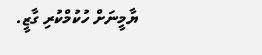ޔާމީނަށް ހުކުމްކުރި ގާޒީ.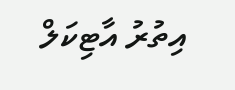އިތުރު އާޓިކަލް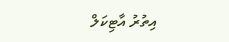އިތުރު އާޓިކަލް